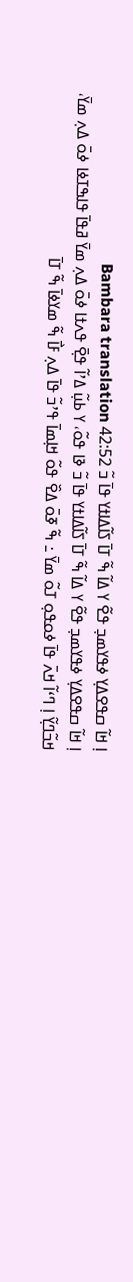ߊ߲ ߞߊ߬ ߛߟߐߡߌ߲ ߦߟߌߘߏ߲ ߟߐ߬ ߌ ߡߊ߬ ߒ߬ ߠߊ߫ ߖߊ߬ߡߊߙߌ ߟߊ߫ ߏ߬ 42:52 Bambara translation
ߊ߲ ߞߊ߬ ߛߟߐߡߌ߲ ߦߟߌߘߏ߲ ߟߐ߬ ߌ ߡߊ߬ ߒ߬ ߠߊ߫ ߖߊ߬ߡߊߙߌ ߟߊ߫ ߏ߬ ߢߊ ߟߋ߬، ߌ ߕߎ߲߬ ߡߴߊ߬ ߟߐ߲߫ ߟߍߙߊ ߦߋ߫ ߡߍ߲ ߘߌ߫ ߥߟߊ߫ ߟߊߒߠߦߊ ߦߋ߫ ߡߍ߲ ߘߌ߫، ߞߏ߬ߣߌ߲߬ ߊ߲ ߣߵߊ߬ ߞߍ߫ ߟߊ߫ ߦߋߟߋ߲ ߠߋ߬ ߘߌ߫ ߸ ߒ߬ ߧߋ߫ ߡߐ߰ ߟߋ߬ ߞߊ߲ߘߊ߫ ߟߴߏ߬ ߟߊ߫ ߡߍ߲ ߓߊ߯ ߒ߬ ߘߌߦߊ߫ ߒ߬ ߠߊ߫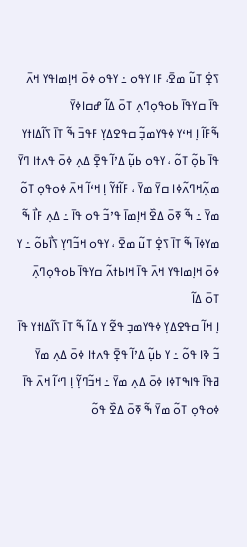ߖߐ߲߭ ߠߎ߬ ߘߐ߫، ߓߊ ߌߟߋ ߸ ߌߟߋ ߦߋ߫ ߞߊ߲ߘߊߟߌ ߞߍ߫ ߟߊ߫ ߛߌߟߊ߫ ߕߋߟߋ߲ߣߍ߲ ߠߋ߫ ߡߊ߬ ߝߛߊߦߌ߫
ߒ߬ߓߊ߬ ߊ߲ ߞߵߌ ߦߟߌߘߏ߲߬ ߛߟߐߡߌ߲ ߓߟߏ߫ ߒ߬ ߠߊ߫ ߖߊ߬ߡߊߙߌ ߟߊ߫ ߕߋ߲߬ ߠߋ߬ ، ߌߟߋ ߕߎ߲߬ ߡߴߊ߬ ߟߐ߲߫ ߡߍ߲ ߦߋ߫ ߟߍߙߊ ߣߌ߫ ߘߍ߲߬ߞߣߍ߬ߦߊ ߛߌ߫ ߘߌ߫ ، ߓߊ߬ߙߌ߬ ߊ߲ ߞߵߊ߬ ߞߍ߫ ߦߋߟߋ߲ ߠߋ߬ ߘߌ߫ ߸ ߒ߬ ߧߋ߫ ߡߐ߰ ߞߊ߲ߘߊ߫ ߟߴߏ߬ ߟߋ ߟߊ߫ ߸ ߡߍ߲ ߓߊ߯ ߒ߬ ߘߌߦߊ߫ ߒ߬ ߠߊ߫ ߖߐ߲߭ ߠߎ߬ ߘߐ߫ ، ߌߟߋ ߞߏ߬ߣߌ߲ ߖߊ߯ߕߋ߬ ߸ ߌ ߦߋ߫ ߞߊ߲ߘߊߟߌ ߞߍ߫ ߟߊ߫ ߞߊߕߙߍ߬ ߛߌߟߊ߫ ߕߋߟߋ߲ߣߍ߲߫ ߠߋ߫ ߡߊ߬
ߊ߲ ߞߊ߬ ߛߟߐߡߌ߲ ߦߟߌߘߏ߲ ߟߐ߬ ߌ ߡߊ߬ ߒ߬ ߠߊ߫ ߖߊ߬ߡߊߙߌ ߟߊ߫ ߏ߬ ߢߊ ߟߋ߬ ߸ ߌ ߕߎ߲߬ ߡߴߊ߬ ߟߐ߲߫ ߟߍߙߊ ߦߋ߫ ߡߍ߲ ߘߌ߫ ߥߟߊ߫ ߟߊߒߠߦߊ ߦߋ߫ ߡߍ߲ ߘߌ߫ ߸ ߞߏ߬ߣߌ߲߬ ߊ߲ ߣߵߊ߬ ߞߍ߫ ߟߊ߫ ߦߋߟߋ߲ ߠߋ߬ ߘߌ߫ ߒ߬ ߧߋ߫ ߡߐ߰ ߟߋ߬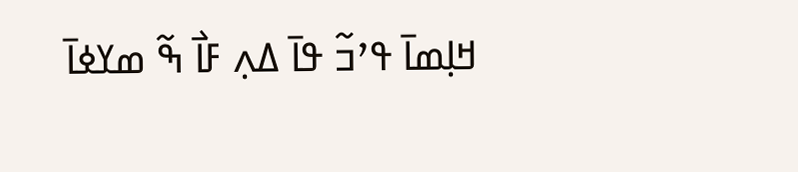ߞߊ߲ߘߊ߫ ߟߴߏ߬ ߟߊ߫ ߡߍ߲ ߓߊ߯ ߒ߬ ߘߌߦߊ߫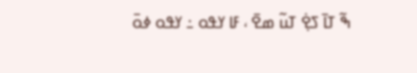ߒ߬ ߠߊ߫ ߖߐ߲߭ ߠߎ߬ ߘߐ߫ ، ߓߊ ߌߟߋ ߸ ߌߟߋ ߦߋ߫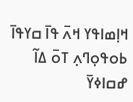ߞߊ߲ߘߊߟߌ ߞߍ߫ ߟߊ߫ ߛߌߟߊ߫ ߕߋߟߋ߲ߣߍ߲ ߠߋ߫ ߡߊ߬ ߝߛߊߦߌ߫